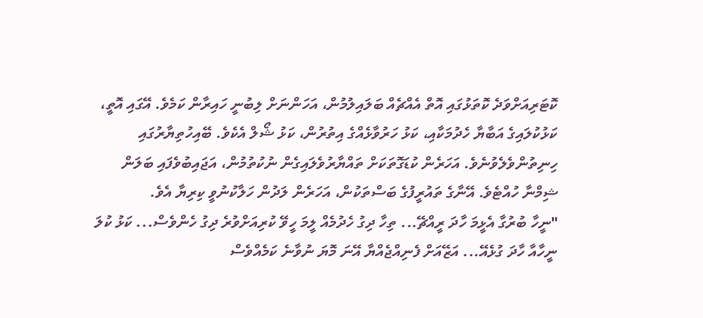ކޮޓަރިއަށްވަދެ ކޮތަޅުގައި އޮތް އެއްޗެއް ބަލައިލުމުން، އަހަންނަށް ލިބުނީ ހައިރާން ކަމެވެ. އޭގައި އޮތީ، ކަޅުކުލައިގެ އަބާޔާ ހެދުމަކާއި، ކަޅު ހަރުވާޅެއްގެ އިތުރުން، ކަޅު ޝޯލް އެކެވެ. ބޭއިހުތިޔާރުގައި ހިނިތުންވެލެވުނެވެ. އަހަރެން ކުޑަގޮތަކަށް ތައްޔާރުވެލައިގެން ނުކުތުމުން، އަޖައިބުވެފައި ބަލަން ޝިމްނާ ހުއްޓެވެ. އޭނާގެ ތައުރީފުގެ ބަސްތަކުން، އަހަރެން ލަދުން ހަލާކުނުވީ ކިރިޔާ އެވެ.
"ނީހާ ބުރުގާ އެޅީމަ ހާދަ ރީއްޗޭ... ތިހާ ދިގު ހެދުމެއް ލީމަ ހީވޭ ކުރިއަށްވުރެ ދިގު ހެންވެސް... ކަޅު ކުލަ ނީހާއާ ހާދަ ގުޅެއޭ... އަޒޭއަށް ފެނިއްޖެއްޔާ އޭނަ މޮޔަ ނުވާނެ ކަމެއްވެސް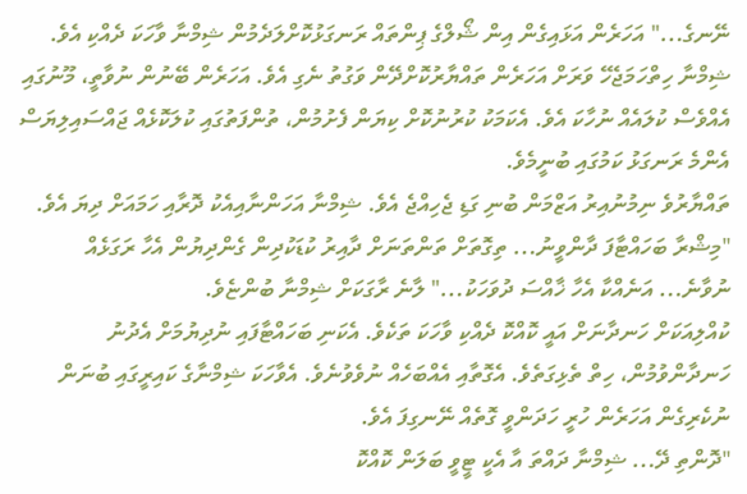ނޭނގެ..." އަހަރެން އަޅައިގެން އިން ޝޯލްގެ ޕިންތައް ރަނގަޅުކޮށްލަދެމުން ޝިމްނާ ވާހަކަ ދެއްކި އެވެ.
ޝިމްނާ ހިތްހަމަޖެހޭ ވަރަށް އަހަރެން ތައްޔާރުކޮށްދޭން ވަގުތު ނެގި އެވެ. އަހަރެން ބޭނުން ނުވާތީ، މޫނުގައި އެއްވެސް ކުލައެއް ނުހާކަ އެވެ. އެކަމަކު ކުރުނުކޮށް ކިޔަން ފެށުމުން، ތުންފަތުގައި ކުލަކޮޅެއް ޖައްސައިލިޔަސް އެންމެ ރަނގަޅު ކަމުގައި ބުނީމެވެ.
ތައްޔާރުވެ ނިމުނުއިރު އަޒްމަން ބުނި ގަޑި ޖެހިއްޖެ އެވެ. ޝިމްނާ އަހަންނާއިއެކު ދޮރާއި ހަމައަށް ދިޔަ އެވެ.
"މިޝްރާ ބަހައްޓާފަ ދާންވީނު... ތިގޮތަށް ތަންތަނަށް ދާއިރު ކުޑަކުދިން ގެންދިޔުން އެހާ ރަގަޅެއް ނުވާނެ... އަނެއްކާ އެހާ ޚާއްސަ ދުވަހަކު..." ލާނެ ރާގަކަށް ޝިމްނާ ބުންޏެވެ.
ކުއްލިއަކަށް ހަނދާނަށް އައީ ކޮއްކޮ ދެއްކި ވާހަކަ ތަކެވެ. އެކަނި ބަހައްޓާފައި ނުދިޔުމަށް އެދުނު ހަނދާންވުމުން، ހިތް ތެޅިގަތެވެ. އެގޮތާއި އެއްބަހެއް ނުވެވުނެވެ. އެވާހަކަ ޝިމްނާގެ ކައިރީގައި ބުނަން ނުކެރިގެން އަހަރެން ހުރީ ހަދަންވީ ގޮތެއް ނޭނގިފަ އެވެ.
"ދޮންތި ދޭ... ޝިމްނާ ދައްތަ އާ އެކީ ޓީވީ ބަލަން ކޮއްކޮ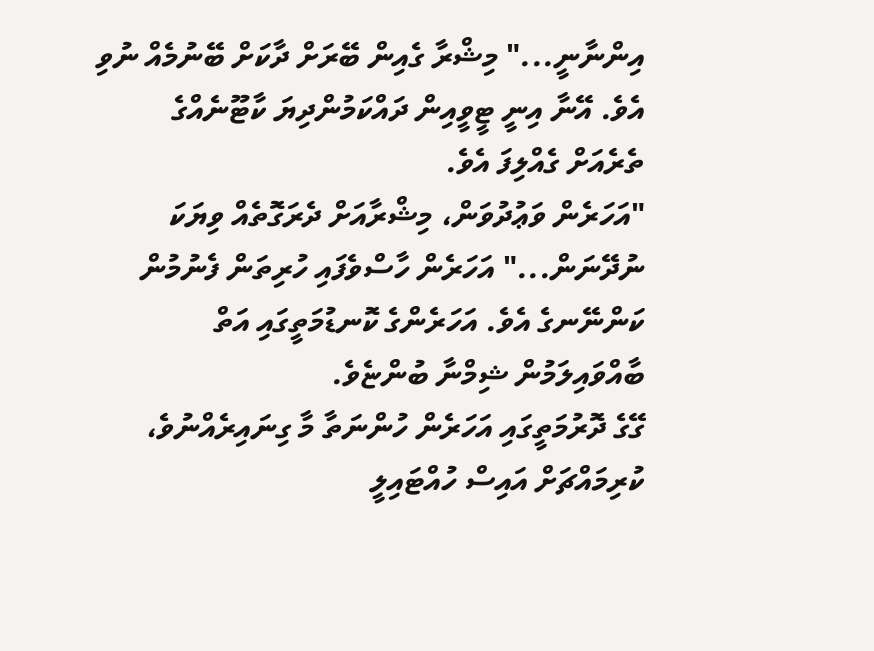އިންނާނީ..." މިޝްރާ ގެއިން ބޭރަށް ދާކަށް ބޭނުމެއް ނުވި އެވެ. އޭނާ އިނީ ޓީވީއިން ދައްކަމުންދިޔަ ކާޓޫނެއްގެ ތެރެއަށް ގެއްލިފަ އެވެ.
"އަހަރެން ވަޢުދުވަން، މިޝްރާއަށް ދެރަގޮތެއް ވިޔަކަ ނުދޭނަން..." އަހަރެން ހާސްވެފައި ހުރިތަން ފެނުމުން ކަންނޭނގެ އެވެ. އަހަރެންގެ ކޮނޑުމަތީގައި އަތް ބާއްވައިލަމުން ޝިމްނާ ބުންޏެވެ.
ގޭގެ ދޮރުމަތީގައި އަހަރެން ހުންނަތާ މާ ގިނައިރެއްނުވެ، ކުރިމައްޗަށް އައިސް ހުއްޓައިލީ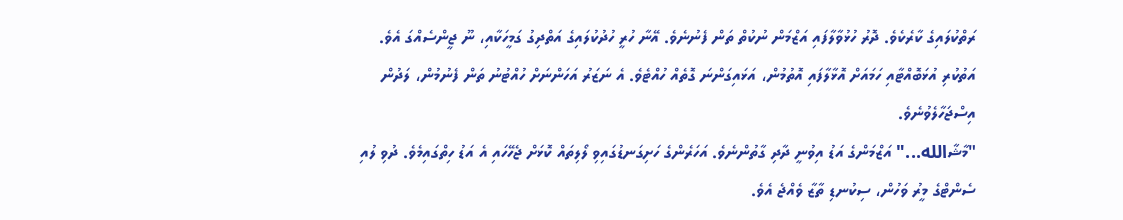ރަތްކުލައިގެ ކާރެކެވެ. ދޮރު ހުޅުވާލާފައި އަޒްމަން ނުކުތް ތަން ފެނުނެވެ. އޭނާ ހުރީ ހުދުކުލައިގެ އަތްދިގު ގަމީހަކާއި، ނޫ ޖީންސެއްގަ އެވެ. އަތުކުރި އުޅަބޮއްޓާއި ހަމައަށް އޮޅާލާފައި އޮތުމުން، އަޅައިގަންނަ ގޮތެއް ހުއްޓެވެ. އެ ނަޒަރު އަހަންނަށް ހުއްޓުނު ތަން ފެނުމުން، ލަދުން އިސްޖަހާލެވުނެވެ.
"މާޝާالله..." އަޒްމަންގެ އަޑު އިވުނީ ދާދި ގާތުންނެވެ. އަހަރެންގެ ހަށިގަނޑުގައިވި ލޯލިތައް ކޮޅަށް ޖެހޭހައި އެ އަޑު ހިތްގައިމެވެ. ދުވި ލުއި ސެންޓްގެ މީރު ވަހުން، ސިކުނޑި ތާޒާ ވެއްޖެ އެވެ.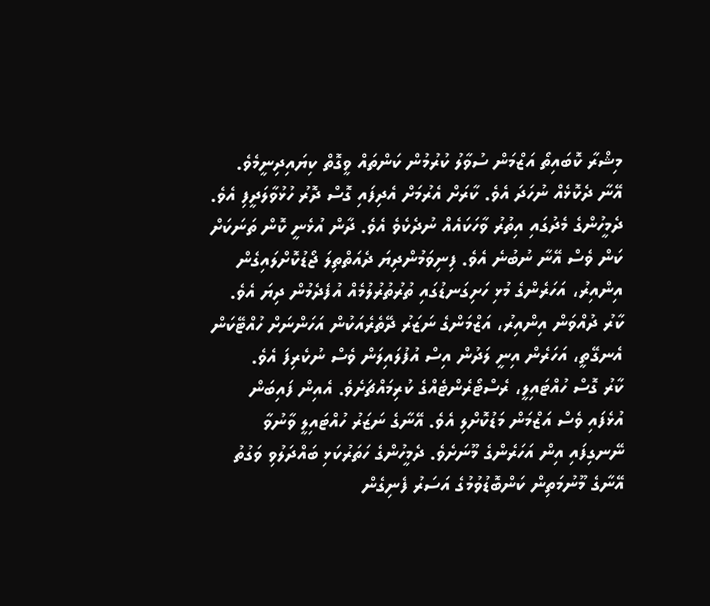މިޝްރާ ކޮބައިތޯ އަޒްމަން ސުވާލު ކުރުމުން ކަންތައް ވީގޮތް ކިޔައިދިނީމެވެ. އޭނާ ދެކޮޅެއް ނުހަދަ އެވެ. ކާރަށް އެރުމަށް އެދިފައި ގޮސް ދޮރު ހުޅުވާލަދީފި އެވެ. ދެމީހުންގެ މެދުގައި އިތުރު ވާހަކައެއް ނުދެކެވެ އެވެ. ދާން އުޅެނީ ކޮން ތަނަކަށް ކަން ވެސް އޭނާ ނުބުނެ އެވެ. ފިނިވަމުންދިޔަ ދެއަތްތިލަ ޖޯޑުކޮށްލައިގެން އިންއިރު، އަހަރެންގެ މުޅި ހަށިގަނޑުގައި ތުރުތުރުލުމެއް އުފެދެމުން ދިޔަ އެވެ. ކާރު ދުއްވަން އިންއިރު، އަޒްމަންގެ ނަޒަރު ދޭތެރެއަކުން އަހަންނަށް ހުއްޓޭކަން އެނގޭތީ، އަހަރެން އިނީ ލަދުން އިސް އުފުލައިލަން ވެސް ނުކެރިފަ އެވެ.
ކާރު ގޮސް ހުއްޓައިލީ، ރެސްޓޯރެންޓެއްގެ ކުރިމައްޗަށެވެ. އެއިން ފައިބަން އުޅެފައި ވެސް އަޒްމަން މަޑުކޮށްލި އެވެ. އޭނާގެ ނަޒަރު ހުއްޓައިލީ ވާނުވާ ނޭނގިފައި އިން އަހަރެންގެ މޫނަށެވެ. ދެމީހުންގެ ހަތަރުކަޅި ބައްދަލުވި ވަގުތު އޭނާގެ މޫނުމަތިން ކަންބޮޑުވުމުގެ އަސަރު ފެނިގެން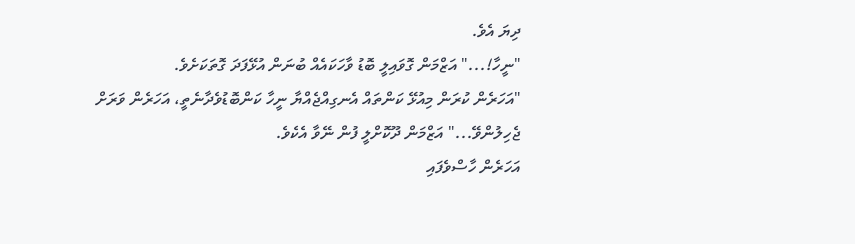ދިޔަ އެވެ.
"ނީހާ!..." އަޒްމަން ގޮވައިލީ ބޮޑު ވާހަކައެއް ބުނަން އުޅޭފަދަ ގޮތަކަށެވެ.
"އަހަރެން ކުރަން މިއުޅޭ ކަންތައް އެނގިއްޖެއްޔާ ނީހާ ކަންބޮޑުވެދާނެތީ، އަހަރެން ވަރަށް ޖެހިލުންވޭ..." އަޒްމަން ދޫކޮށްލީ ފުން ނޭވާ އެކެވެ.
އަހަރެން ހާސްވެފައި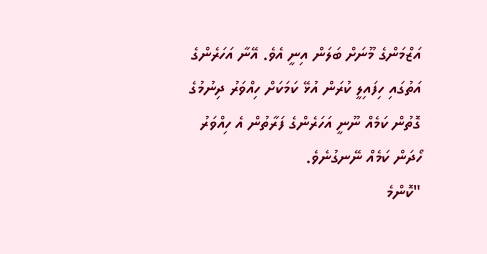އަޒްމަންގެ މޫނަށް ބަލަން އިނީ އެވެ. އޭނާ އަހަރެންގެ އަތުގައި ހިފައިލީ ކުރަން އުޅޭ ކަމަކަށް ހިއްވަރު ދިނުމުގެ ގޮތުން ކަމެއް ނޫނީ އަހަރެންގެ ފަރާތުން އެ ހިއްވަރު ހޯދަން ކަމެއް ނޭނގުނެވެ.
"ކޮންމެ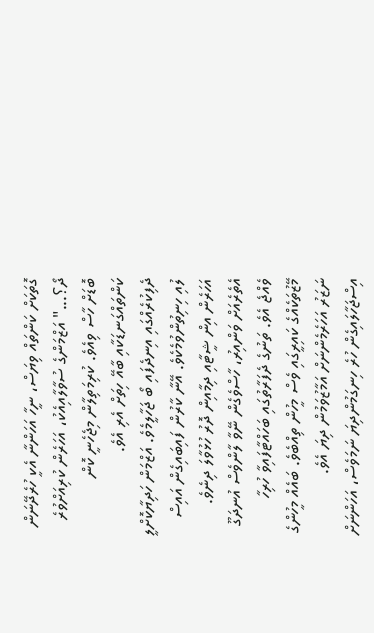ގޮތަކަށް ކަންތައް ވިޔަސް، ނީހާ އަހަންނާ އެކީ ހުރެދޭނަން ދޯ؟..." އަޒްމަންގެ ސުވާލާއިއެކު، އަހަރެން ކުރިއަށްވުރެ ބޮޑަށް ހާސް ވިއެވެ. ކުރިމަތިލާން މިޖެހެނީ ކޮން ކަންތައްގަނޑަކާއި ބާއޭ ހިތަށް އެރި އެވެ.
ދެފިކުރެއްގައި އިނދެފައި ބޯ ޖަހާލީމެވެ. އަޒްމަން ހަދިޔާކޮށްލީ ލުއި ހިނިތުންވުމެކެވެ. އޭނާ ކާރުން ފައިބައިގެން އައިސް އަހަރެން އިން ޝީޓާއި ދިމާއިން ދޮރު ހުޅުވާލަ ދިނެވެ.
އެތެރެއަށް ވަންއިރު، ހާސްވެގެން ނޭވާ ލާންވެސް އުނދަގޫ ވެއްޖެ އެވެ. ތަނުގެ ދެފަރާތުގައި ބަހައްޓާފައިވާ ހުރިހާ މޭޒުތަކެއްގެ ކައިރީގައި ވެސް މީހުން ތިއްބެވެ. ބައެއް މީހުންގެ ނަޒަރު އަހަރެމެންނަށް އަމާޒުވަމުން ދިޔަ އެވެ. އިސްޖަހާލައިގެން ހުރެ ހިނގަމުންދިޔަ ނަމަވެސް، އަހަންނަށް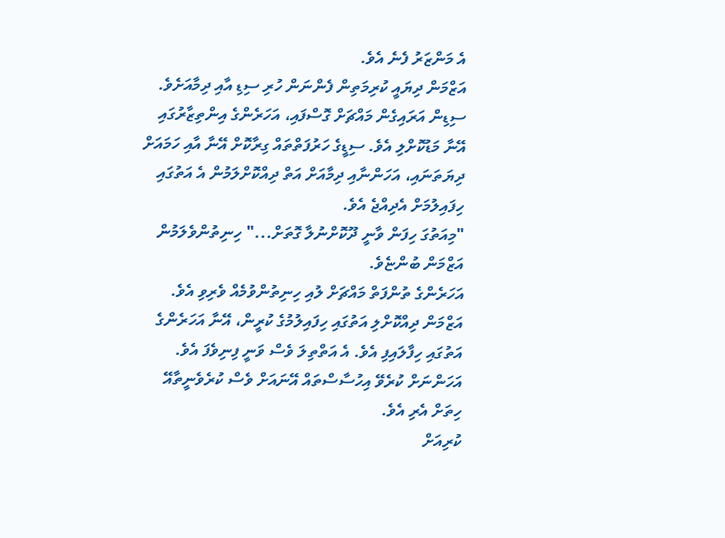އެ މަންޒަރު ފެނެ އެވެ.
އަޒްމަން ދިޔައީ ކުރިމަތިން ފެންނަން ހުރި ސިޑި އާއި ދިމާއަށެވެ. ސިޑިން އަރައިގެން މައްޗަށް ގޮސްފައި، އަހަރެންގެ އިންތިޒާރުގައި އޭނާ މަޑުކޮށްލި އެވެ. ސިޑީގެ ހަރުފަތްތައް ގިރާކޮށް އޭނާ އާއި ހަމައަށް ދިޔަތަނައި، އަހަންނާއި ދިމާއަށް އަތް ދިއްކޮށްލަމުން އެ އަތުގައި ހިފައިލުމަށް އެދިއްޖެ އެވެ.
"މިއަތުގަ ހިފަން ވާނީ ދޫކޮށްނުލާ ގޮތަށް..." ހިނިތުންވެލަމުން އަޒްމަން ބުންޏެވެ.
އަހަރެންގެ ތުންފަތް މައްޗަށް ލުއި ހިނިތުންވުމެއް ވެރިވި އެވެ. އަޒްމަން ދިއްކޮށްލި އަތުގައި ހިފައިލުމުގެ ކުރީން، އޭނާ އަހަރެންގެ އަތުގައި ހިފާލައިފި އެވެ. އެ އަތްތިލަ ވެސް ވަނީ ފިނިވެފަ އެވެ. އަހަންނަށް ކުރެވޭ އިހުސާސްތައް އޭނައަށް ވެސް ކުރެވެނީތާއޭ ހިތަށް އެރި އެވެ.
ކުރިއަށް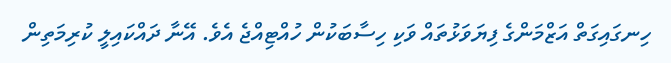ހިނގައިގަތް އަޒްމަންގެ ފިޔަވަޅުތައް ވަކި ހިސާބަކުން ހުއްޓިއްޖެ އެވެ. އޭނާ ދައްކައިލީ ކުރިމަތިން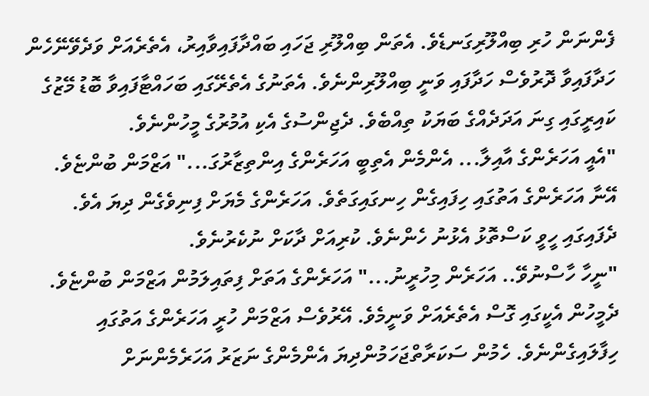ފެންނަން ހުރި ބިއްލޫރިގަނޑެވެ. އެތަން ބިއްލޫރި ޖަހައި ބައްދާފައިވާއިރު، އެތެރެއަށް ވަދެވޭނޭހެން ހަދާފައިވާ ދޮރުވެސް ހަދާފައި ވަނީ ބިއްލޫރިންނެވެ. އެތަނުގެ އެތެރޭގައި ބަހައްޓާފައިވާ ބޮޑު މޭޒުގެ ކައިރީގައި ގިނަ އަދަދެއްގެ ބަޔަކު ތިއްބެވެ. ދެޖިންސުގެ އެކި އުމުރުގެ މީހުންނެވެ.
"އެއީ އަހަރެންގެ އާއިލާ... އެންމެން އެތިބީ އަހަރެންގެ އިންތިޒާރުގަ..." އަޒްމަން ބުންޏެވެ.
އޭނާ އަހަރެންގެ އަތުގައި ހިފައިގެން ހިނގައިގަތެވެ. އަހަރެންގެ މެޔަށް ފިނިވެގެން ދިޔަ އެވެ. ދެފައިގައި ހީވީ ކަސްތޮޅު އެޅުނު ހެންނެވެ. ކުރިއަށް ދާކަށް ނުކެރުނެވެ.
"ނީހާ ހާސްނުވޭ.. އަހަރެން މިހުރީނު..." އަހަރެންގެ އަތަށް ފިތައިލަމުން އަޒްމަން ބުންޏެވެ.
ދެމީހުން އެކީގައި ގޮސް އެތެރެއަށް ވަނީމެވެ. އޭރުވެސް އަޒްމަން ހުރީ އަހަރެންގެ އަތުގައި ހިފާލައިގެންނެވެ. ހެމުން ސަކަރާތްޖަހަމުންދިޔަ އެންމެންގެ ނަޒަރު އަހަރެމެންނަށް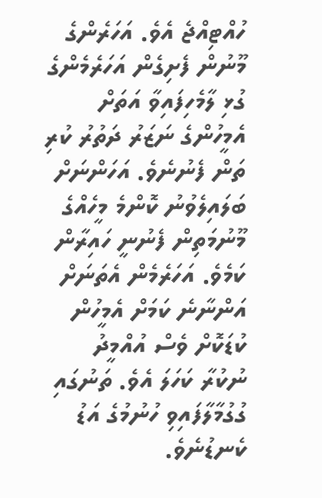ހުއްޓިއްޖެ އެވެ. އަހަރެންގެ މޫނުން ފެށިގެން އަހަރެމެންގެ ގުޅި ލާމެހިފައިވާ އަތަށް އެމީހުންގެ ނަޒަރު ދަތުރު ކުރި ތަން ފެނުނެވެ. އަހަންނަށް ބަލައިލެވުނު ކޮންމެ މީހެއްގެ މޫނުމަތިން ފެނުނީ ހައިރާން ކަމެވެ. އަހަރެމެން އެތަނަށް އަންނާނެ ކަމަށް އެމީހުން ކުޑަކޮށް ވެސް އުއްމީދު ނުކުރާ ކަހަލަ އެވެ. ތަނުގައި ގުގުމާލާފައިވި ހުނުމުގެ އަޑު ކެނޑުނެވެ.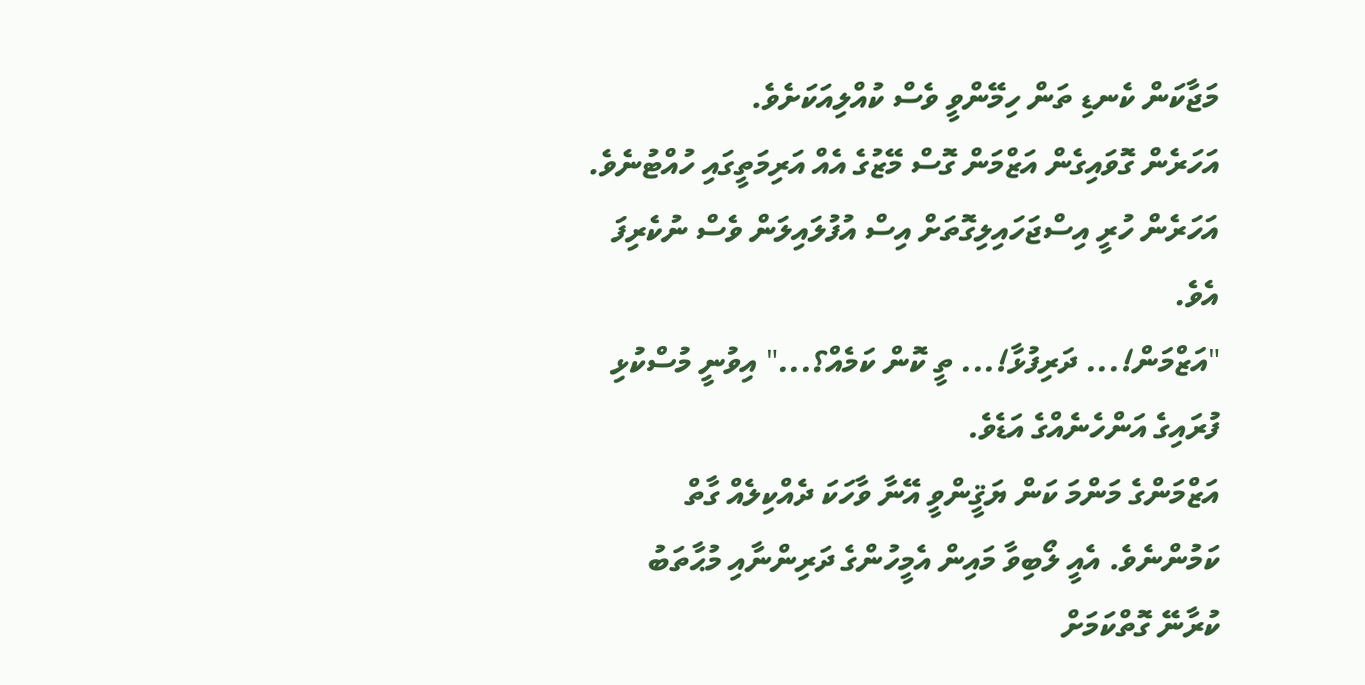މަޖާކަން ކެނޑި ތަން ހިމޭންވީ ވެސް ކުއްލިއަކަށެވެ.
އަހަރެން ގޮވައިގެން އަޒްމަން ގޮސް މޭޒުގެ އެއް އަރިމަތީގައި ހުއްޓުނެވެ. އަހަރެން ހުރީ އިސްޖަހައިލިގޮތަށް އިސް އުފުލައިލަން ވެސް ނުކެރިފަ އެވެ.
"އަޒްމަން!... ދަރިފުޅާ!... ތީ ކޮން ކަމެއް؟..." އިވުނީ މުސްކުޅި ފުރައިގެ އަންހެނެއްގެ އަޑެވެ.
އަޒްމަންގެ މަންމަ ކަން ޔަޤީންވީ އޭނާ ވާހަކަ ދެއްކިލެއް ގާތް ކަމުންނެވެ. އެއީ ލޯބިވާ މައިން އެމީހުންގެ ދަރިންނާއި މުޙާތަބު ކުރާނޭ ގޮތްކަމަށް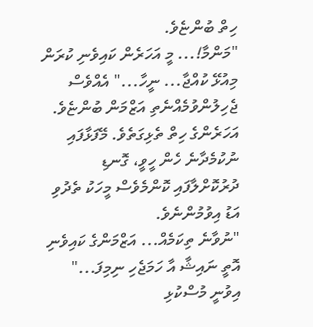ހިތް ބުންޏެވެ.
"މަންމާ!... މީ އަހަރެން ކައިވެނި ކުރަން މިއުޅޭ ކުއްޖާ... ނީހާ..." އެއްވެސް ޖެހިލުންވުމެއްނެތި އަޒްމަން ބުންޏެވެ.
އަހަރެންގެ ހިތް ތެޅިގަތެވެ. މޭފަޅާފައި ނުކުމެދާނެ ހެން ހީވީ، ގޮނޑި ދުރުކޮށްލާފައި ކޮންމެވެސް މީހަކު ތެދުވި އަޑު އިވުމުންނެވެ.
"ނުވާނެ ތިކަމެއް... އަޒްމަންގެ ކައިވެނި އޮތީ ނައިޝާ އާ ހަމަޖެހި ނިމިފަ..." އިވުނީ މުސްކުޅި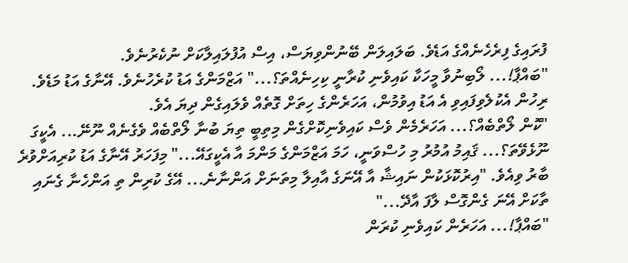ފުރައިގެ ފިރެހެނެއްގެ އަޑެވެ. ބަލައިލަން ބޭނުންވިޔަސް، އިސް އުފުލައިލާކަށް ނުކެރުނެވެ.
"ބައްޕާ!... ލޯބިނުވާ މީހަކާ ކައިވެނި ކުރާނީ ކިހިނެއްތަ؟..." އަޒްމަންގެ އަޑު ކުރެހުނެވެ. އޭނާގެ އަޑު މަޑެވެ. ރިހުން އެކުލެވިފައިވި އެ އަޑު އިވުމުން، އަހަރެންގެ ހިތަށް ގޮތެއް ވެލައިގެން ދިޔަ އެވެ.
"ކޮން ލޯތްބެއް؟... އަހަރެމެން ވެސް ކައިވެނިކޮށްގެން މިތިބީ ތިޔަ ބުނާ ލޯތްބެއް ވެގެނެއް ނޫނޭ... އެކީގަ ނޫޅެވޭތަ؟... ޤައިމު އުމުރު މި ހުސްވަނީ، ހަމަ އަޒްމަންގެ މަންމަ އާ އެކީގައޭ..." މިފަހަރު އޭނާގެ އަޑު ކުރިއަށްވުރެ ބާރު ވިއެވެ. "އިރުކޮޅަކުން ނައިޝާ އާ އޭނަގެ އާއިލާ މިތަނަށް އަންނާނެ... އޭގެ ކުރިން ތި އަންހެނާ ގެނައި ތާކަށް އޭނަ ގެންގޮސް ލާފަ އާދޭ..."
"ބައްޕާ!... އަހަރެން ކައިވެނި ކުރަން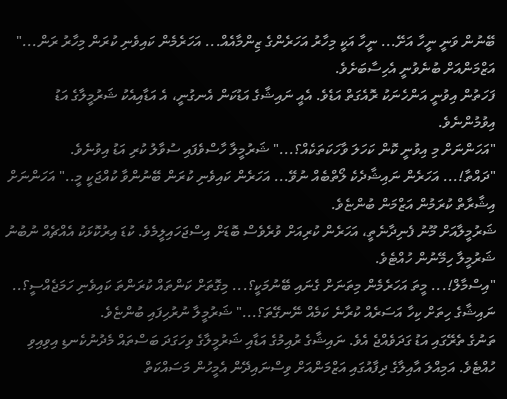ބޭނުން ވަނީ ނީހާ އަށޭ... ނީހާ އަކީ މިހާރު އަހަރެންގެ ޒިންމާއެއް... އަހަރެމެން ކައިވެނި ކުރަން މިހާރު ރަން..." އަޒްމަންއަށް ބުނެވުނީ އެހިސާބަށެވެ.
ފަހަތުން އިވުނީ އަންހެނަކު ރޮއެގަތް އަޑެވެ. އެއީ ނައިޝާގެ އަޑުކަން އެނގުނީ، އެ އަޑާއިއެކު ޝަރުމީލާގެ އަޑު އިވުމުންނެވެ.
"އަހަންނަށް މި އިވުނީ ކޮން ކަހަލަ ވާހަކަތަކެއް؟..." ޝަރުމީލާ ހާސްވެފައި ސުވާލު ކުރި އަޑު އިވުނެވެ.
"ދައްތާ!... އަހަރެން ނައިޝާދެކެ ލޯތްބެއް ނުވޭ... އަހަރެން ކައިވެނި ކުރަން ބޭނުންވާ ކުއްޖަކީ މީ.." އަހަންނަށް އިޝާރާތް ކުރަމުން އަޒްމަން ބުންޏެވެ.
ޝަރުމީލާއަށް މޫނު ފެނިދާނެތީ، އަހަރެން ކުރިއަށް ވުރެވެސް ބޮޑަށް އިސްޖަހައިލީމެވެ. ކުޑަ އިރުކޮޅަކު އެއްޗެއް ނުބުނު ޝަރުމީލާ ހިމޭނުން ހުއްޓެވެ.
"އިސްމާލް!... މީތަ އަހަރެމެން މިތަނަށް ގެނައި ބޭނުމަކީ؟... މިގޮތަށް ކަންތައް ކުރަންތަ ކައިވެނި ހަމަޖެއްސީ؟.. ނައިޝާގެ ހިތަށް ކިހާ އަސަރެއް ކުރާނެ ކަމެއް ނޭނގޭތަ؟..." ޝަރުމީލާ ނުރުހިފައި ބުންޏެވެ.
ތަނުގެ ތެރޭގައި އަޑު ގަދަވެއްޖެ އެވެ. ނައިޝާގެ ރުއިމުގެ އަޑާއި ޝަރުމީލާގެ ވިހަގަދަ ބަސްތައް މެދުނުކެނޑި އިވިއިވި ހުއްޓެވެ. އަމިއްލަ އާއިލާގެ ދިފާއުގައި އަޒްމަންއަށް ވިސްނައިދޭން އެމީހުން މަސައްކަތް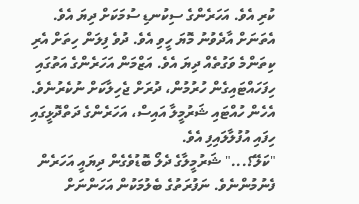ކުރި އެވެ. އަހަރެންގެ ސިކުނޑި ސުމަކަށް ދިޔަ އެވެ. އެތަނަށް އާދެވުނު މޮޔަ ހީވި އެވެ. ދުވެ ފިލަން ހިތަށް އެރި ކިތަންމެ ވަގުތެއް ދިޔަ އެވެ. އަޒްމަން އަހަރެންގެ އަތުގައި ހިފަހައްޓައިގެން ހުރުމުން، ދުރަށް ޖެހިލާކަށް ނުކެރުނެވެ. އެހެން ހުއްޓައި ޝަރުމީލާ އައިސް، އަހަރެންގެ ދަތްދޮޅީގައި ހިފައި އުފުލާލައިފި އެވެ.
"ކަލޭ؟..." ޝަރުމީލާގެ ދެލޯ ބޮޑުވެގެން ދިޔައީ އަހަރެން ފެނުމުންނެވެ. ނަފުރަތުގެ ބެލުމަކުން އަހަންނަށް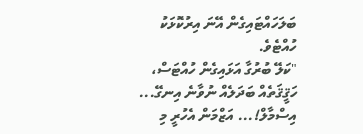ބަލަހައްޓައިގެން އޭނަ އިރުކޮޅަކު ހުއްޓެވެ.
"ކަލޭ ބުރުގާ އަޅައިގެން ހުއްޓަސް، ހަޤީޤަތެއް ބަދަލެއް ނުވާނެ އިނގޭ... އިސްމާލް!... އަޒްމަން އެހުރީ މި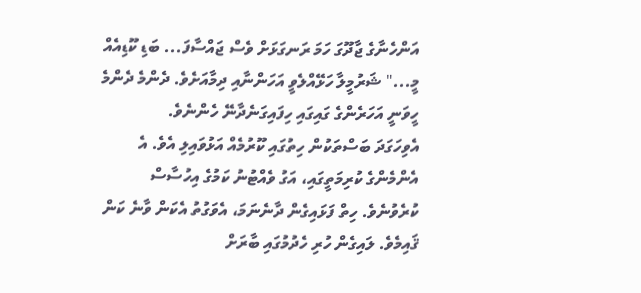އަންހެނާގެ ޖާދޫގަ ހަމަ ރަނގަޅަށް ވެސް ޖައްސާފަ... ބަޑި ކޫޑިއެއް މީ..." ޝަރުމީލާ ހަޅޭއްލެވީ އަހަންނާއި ދިމާއަށެވެ. ދެންމެ ދެންމެ ހީވަނީ އަހަރެންގެ ގައިގައި ހިފައިގަނެދާނޭ ހެންނެވެ.
އެވިހަގަދަ ބަސްތަކުން ހިތުގައި ކޫރުމެއް އަޅުވައިލި އެވެ. އެ އެންމެންގެ ކުރިމަތީގައި، އަގު ވެއްޓުނު ކަމުގެ އިހުސާސް ކުރެވުނެވެ. ހިތް ފަޅައިގެން ދާނެނަމަ، އެވަގުތު އެކަން ވާނެ ކަން ޤައިމެވެ. ލައިގެން ހުރި ހެދުމުގައި ބާރަށް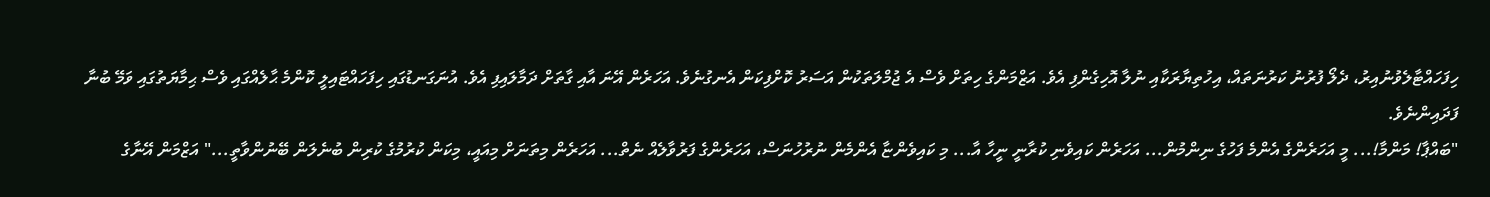ހިފަހައްޓާލެވުނުއިރު، ދެލޯ ފުރުނު ކަރުނަތައް، އިހުތިޔާރަކާއި ނުލާ އޮހިގެންފި އެވެ. އަޒްމަންގެ ހިތަށް ވެސް އެ ޖުމްލަތަކުން އަސަރު ކޮށްފިކަން އެނގުނެވެ. އަހަރެން އޭނަ އާއި ގާތަށް ދަމާލައިފި އެވެ. އުނަގަނޑުގައި ހިފަހައްޓައިލީ ކޮންމެ ޙާލެއްގައި ވެސް ޙިމާޔަތުގައި ވަމޭ ބުނާ ފަދައިންނެވެ.
"ބައްޕާ! މަންމާ!... މީ އަހަރެންގެ އެންމެ ފަހުގެ ނިންމުން... އަހަރެން ކައިވެނި ކުރާނީ ނީހާ އާ... މި ކައިވެންޏާ އެންމެން ނުރުހުނަސް، އަހަރެންގެ ފަރުވާލެއް ނެތް... އަހަރެން މިތަނަށް މިއައީ، މިކަން ކުރުމުގެ ކުރިން ބުނެލަން ބޭނުންވާތީ..." އަޒްމަން އޭނާގެ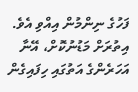ފަހުގެ ނިންމުން އިއްވި އެވެ.
އިތުރަށް މަޑުނުކޮށް، އޭނާ އަހަރެންގެ އަތުގައި ހިފައިގެން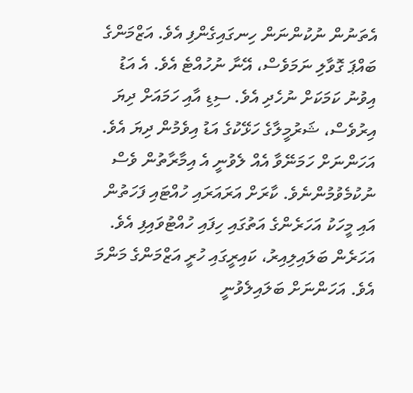އެތަނުން ނުކުންނަން ހިނގައިގެންފި އެވެ. އަޒްމަންގެ ބައްޕަ ގޮވާލި ނަމަވެސް، އޭނާ ނުހުއްޓެ އެވެ. އެ އަޑު އިވުނު ކަމަކަށް ނުހެދި އެވެ. ސިޑި އާއި ހަމައަށް ދިޔަ އިރުވެސް، ޝަރުމީލާގެ ހަޅޭކުގެ އަޑު އިވެމުން ދިޔަ އެވެ.
އަހަންނަށް ހަމަނޭވާ އެއް ލެވުނީ އެ އިމާރާތުން ވެސް ނުކުމެވުމުންނެވެ. ކާރަށް އަރައަރައި ހުއްޓައި ފަހަތުން އައި މީހަކު އަހަރެންގެ އަތުގައި ހިފައި ހުއްޓުވައިފި އެވެ. އަހަރެން ބަލައިލިއިރު، ކައިރީގައި ހުރީ އަޒްމަންގެ މަންމަ އެވެ. އަހަންނަށް ބަލައިލެވުނީ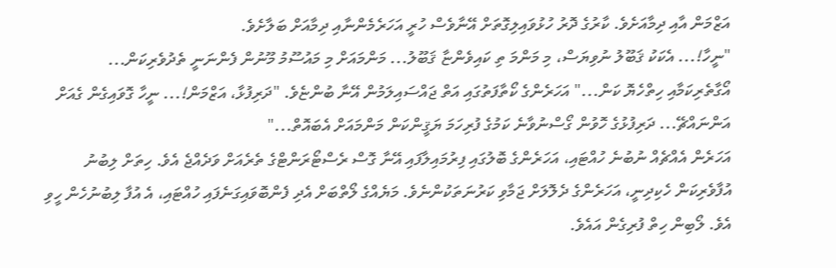އަޒްމަން އާއި ދިމާއަށެވެ. ކާރުގެ ދޮރު ހުޅުވައިލިގޮތަށް އޭނާވެސް ހުރީ އަހަރެމެންނާއި ދިމާއަށް ބަލާށެވެ.
"ނީހާ!... އެކަކު ޤަބޫލު ނުވިޔަސް، މި މަންމަ ތި ކައިވެންޏާ ޤަބޫލު... މަންމައަށް މި މައުސޫމު މޫނުން ފެންނަނީ ތެދުވެރިކަން... އޯގާތެރިކަމާއި ހިތްހެޔޮ ކަން..." އަހަރެންގެ ކޯތާފަތުގައި އަތް ޖައްސައިލަމުން އޭނާ ބުންޏެވެ. "ދަރިފުޅާ، އަޒްމަން!... ނީހާ ގޮވައިގެން ގެއަށް އަންނައްޗޭ... ދަރިފުޅުގެ ހޮވުން ގޯސްނުވާނެ ކަމުގެ ފުރިހަމަ ޔަޤީންކަން މަންމައަށް އެބައޮތް..."
އަހަރެން އެއްޗެއް ނުބުނެ ހުއްޓައި، އަހަރެންގެ ބޮލުގައި ފިރުމައިލާފައި އޭނާ ގޮސް ރެސްޓޯރަންޓްގެ ތެރެއަށް ވަދެއްޖެ އެވެ. ހިތަށް ލިބުނު އުފާވެރިކަން ހެކިދިނީ، އަހަރެންގެ ދެލޮލަށް ޖަމާވި ކަރުނަތަކުންނެވެ. މަޔެއްގެ ލޯތްބަށް އެދި ފެންބޮވައިގަނެފައި ހުއްޓައި، އެ އުފާ ލިބުނުހެން ހީވި އެވެ. ލޯބިން ހިތް ފުރިގެން އައެވެ.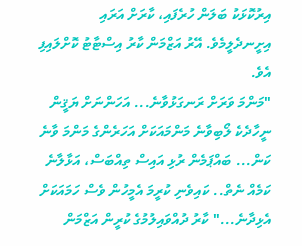އިރުކޮޅަކު ބަލަން ހުރެފައި، ކާރަށް އަރައި އިށީނދެލީމެވެ. އޭރު އަޒްމަން ކާރު އިސްޓާޓު ކޮށްލައިފި އެވެ.
"މަންމަ ވަރަށް ރަނގަޅުވާނެ... އަހަންނަށް ޔަޤީން ނީހާދެކެ ލޯބިވާނެ މަންމައަކަށް އަހަރެންގެ މަންމަ ވާނެ ކަން... ބައްޕަމެން ރުޅި އައިސް ތިއްބަސް، އަޅާލާނެ ކަމެއް ނެތް.. ކައިވެނި ކުރީމަ އެމީހުން ވެސް ހަމައަކަށް އެޅިދާނެ..." ކާރު ދުއްވައިލުމުގެ ކުރީން އަޒްމަން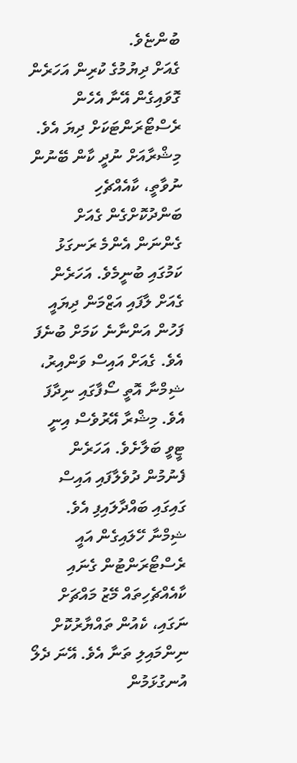ބުންޏެވެ.
ގެއަށް ދިޔުމުގެ ކުރިން އަހަރެން ގޮވައިގެން އޭނާ އެހެން ރެސްޓޯރަންޓަކަށް ދިޔަ އެވެ. މިޝްރާއަށް ނުދީ ކާން ބޭނުން ނުވާތީ، ކާއެއްޗެހި ބަންދުކޮށްގެން ގެއަށް ގެންނަން އެންމެ ރަނގަޅު ކަމުގައި ބުނީމެވެ. އަހަރެން ގެއަށް ލާފައި އަޒްމަން ދިޔައީ ފަހުން އަންނާނެ ކަމަށް ބުނެފަ އެވެ. ގެއަށް އައިސް ވަންއިރު، ޝިމްނާ އޮތީ ސޯފާގައި ނިދާފަ އެވެ. މިޝްރާ އޭރުވެސް އިނީ ޓީވީ ބަލާށެވެ. އަހަރެން ފެނުމުން ދުވެލާފައި އައިސް ގައިގައި ބައްދާލައިފި އެވެ.
ޝިމްނާ ހޭލައިގެން އައީ ރެސްޓޯރަންޓުން ގެނައި ކާއެއްޗެހިތައް މޭޒު މައްޗަށް ނަގައި، ކެއުން ތައްޔާރުކޮށް ނިންމައިލި ތަނާ އެވެ. އޭނަ ދެލޯ އުނގުޅަމުން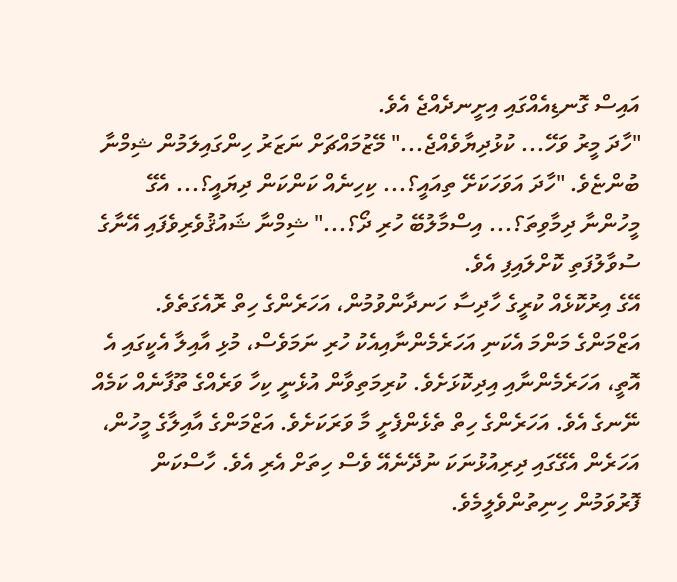އައިސް ގޮނޑިއެއްގައި އިށީނދެއްޖެ އެވެ.
"ހާދަ މީރު ވަހޭ... ކުޅުދިޔާވެއްޖެ..." މޭޒުމައްޗަށް ނަޒަރު ހިންގައިލަމުން ޝިމްނާ ބުންޏެވެ. "ހާދަ އަވަހަކަށޭ ތިއައީ؟... ކިހިނެއް ކަންކަން ދިޔައީ؟... އެގޭ މީހުންނާ ދިމާވިތަ؟... އިސްމާލުބޭ ހުރި ދޯ؟..." ޝިމްނާ ޝައުޤުވެރިވެފައި އޭނާގެ ސުވާލުފަތި ކޮށްލައިފި އެވެ.
އޭގެ އިރުކޮޅެއް ކުރީގެ ހާދިސާ ހަނދާންވުމުން، އަހަރެންގެ ހިތް ރޮއެގަތެވެ. އަޒްމަންގެ މަންމަ އެކަނި އަހަރެމެންނާއިއެކު ހުރި ނަމަވެސް، މުޅި އާއިލާ އެކީގައި އެ އޮތީ، އަހަރެމެންނާއި އިދިކޮޅަށެވެ. ކުރިމަތިވާން އުޅެނީ ކިހާ ވަރެއްގެ ތޫފާނެއް ކަމެއް ނޭނގެ އެވެ. އަހަރެންގެ ހިތް ތެޅެންފެށީ މާ ވަރަކަށެވެ. އަޒްމަންގެ އާއިލާގެ މީހުން، އަހަރެން އެގޭގައި ދިރިއުޅުނަކަ ނުދޭނެއޭ ވެސް ހިތަށް އެރި އެވެ. ހާސްކަން ފޮރުވަމުން ހިނިތުންވެލީމެވެ.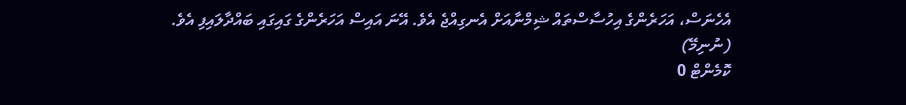އެހެނަސް، އަހަރެންގެ އިހުސާސްތައް ޝިމްނާއަށް އެނގިއްޖެ އެވެ. އޭނަ އައިސް އަހަރެންގެ ގައިގައި ބައްދާލައިފި އެވެ.
(ނުނިމޭ)
ކޮމެންޓް 0